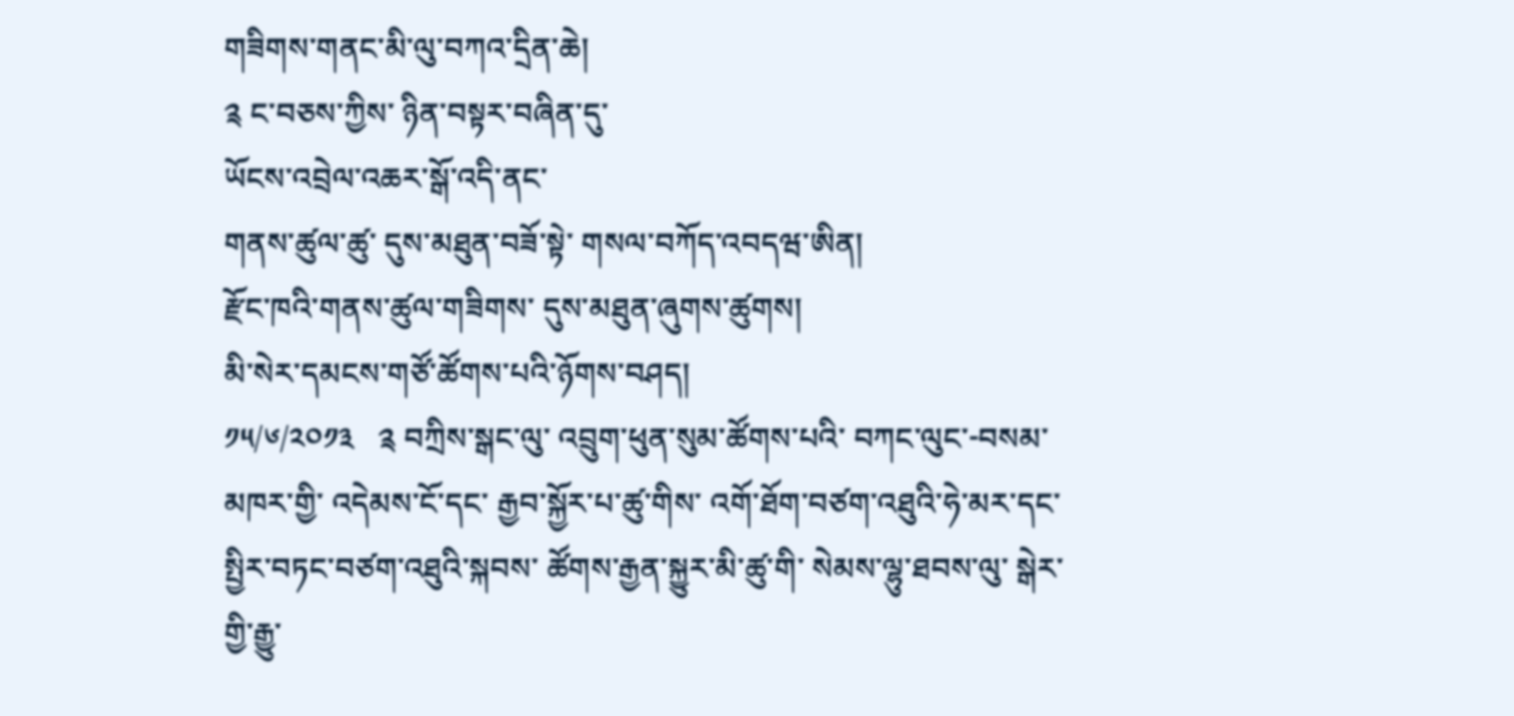གཟིགས་གནང་མི་ལུ་བཀའ་དྲིན་ཆེ།
༉ ང་བཅས་ཀྱིས་ ཉིན་བསྟར་བཞིན་དུ་
ཡོངས་འབྲེལ་འཆར་སྒོ་འདི་ནང་
གནས་ཚུལ་ཚུ་ དུས་མཐུན་བཟོ་སྟེ་ གསལ་བཀོད་འབདཝ་ཨིན།
རྫོང་ཁའི་གནས་ཚུལ་གཟིགས་ དུས་མཐུན་ཞུགས་ཚུགས།
མི་སེར་དམངས་གཙོ་ཚོགས་པའི་ཉོགས་བཤད།
༡༥/༦/༢༠༡༣   ༉ བཀྲིས་སྒང་ལུ་ འབྲུག་ཕུན་སུམ་ཚོགས་པའི་ བཀང་ལུང་-བསམ་མཁར་གྱི་ འདེམས་ངོ་དང་ རྒྱབ་སྐྱོར་པ་ཚུ་གིས་ འགོ་ཐོག་བཙག་འཐུའི་ཧེ་མར་དང་ སྤྱིར་བཏང་བཙག་འཐུའི་སྐབས་ ཚོགས་རྒྱན་སྐྱུར་མི་ཚུ་གི་ སེམས་ལྷུ་ཐབས་ལུ་ སྒེར་གྱི་རྒྱུ་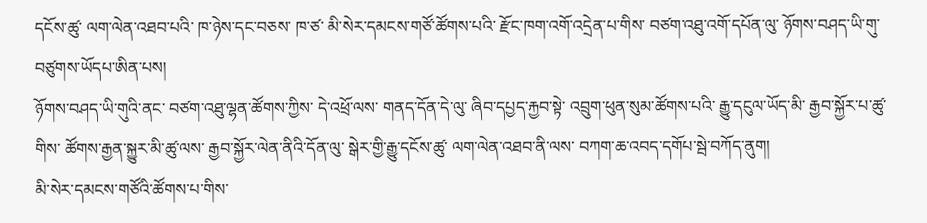དངོས་ཚུ་ ལག་ལེན་འཐབ་པའི་ ཁ་ཉེས་དང་བཅས་ ཁ་ཙ་ མི་སེར་དམངས་གཙོ་ཚོགས་པའི་ རྫོང་ཁག་འགོ་འདྲེན་པ་གིས་ བཙག་འཐུ་འགོ་དཔོན་ལུ་ ཉོགས་བཤད་ཡི་གུ་བཙུགས་ཡོདཔ་ཨིན་པས།
ཉོགས་བཤད་ཡི་གུའི་ནང་ བཙག་འཐུ་ལྷན་ཚོགས་ཀྱིས་ དེ་འཕྲོ་ལས་ གནད་དོན་དེ་ལུ་ ཞིབ་དཔྱད་རྐྱབ་སྟེ་ འབྲུག་ཕུན་སུམ་ཚོགས་པའི་ རྒྱུ་དངུལ་ཡོད་མི་ རྒྱབ་སྐྱོར་པ་ཚུ་གིས་ ཚོགས་རྒྱན་སྐྱུར་མི་ཚུ་ལས་ རྒྱབ་སྐྱོར་ལེན་ནིའི་དོན་ལུ་ སྒེར་གྱི་རྒྱུ་དངོས་ཚུ་ ལག་ལེན་འཐབ་ནི་ལས་ བཀག་ཆ་འབད་དགོཔ་སྦེ་བཀོད་ནུག།
མི་སེར་དམངས་གཙོའི་ཚོགས་པ་གིས་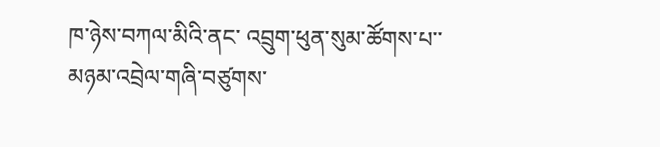ཁ་ཉེས་བཀལ་མིའི་ནང་ འབྲུག་ཕུན་སུམ་ཚོགས་པ་་ མཉམ་འབྲེལ་གཞི་བཙུགས་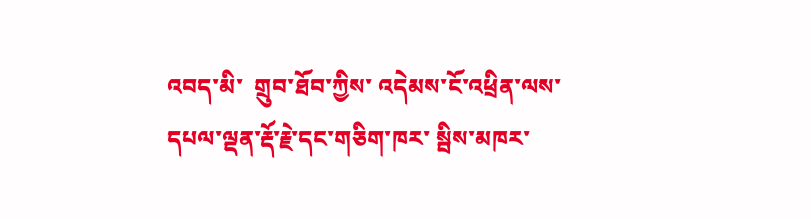འབད་མི་  གྲུབ་ཐོབ་ཀྱིས་ འདེམས་ངོ་འཕྲིན་ལས་དཔལ་ལྡན་རྡོ་རྗེ་དང་གཅིག་ཁར་ སྦིས་མཁར་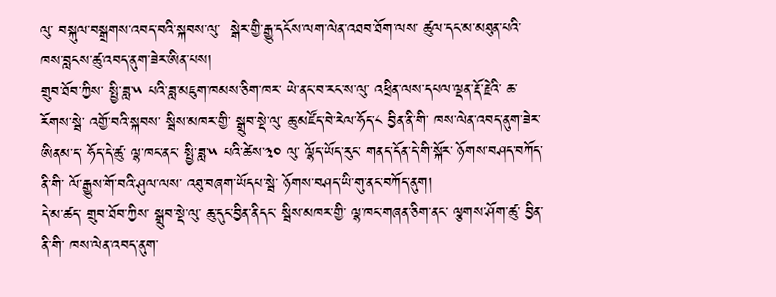ལུ་ བསྐུལ་བསྒྲགས་འབད་བའི་སྐབས་ལུ་  སྒེར་གྱི་རྒྱུ་དངོས་ལག་ལེན་འཐབ་ཐོག་ལས་ ཚུལ་དང་མ་མཐུན་པའི་ ཁས་བླངས་ཚུ་འབད་ནུག་ཟེར་ཨིན་པས།
གྲུབ་ཐོབ་ཀྱིས་ སྤྱི་ཟླ་༥ པའི་ཟླ་མཇུག་ཁམས་ཅིག་ཁར་ ཡེ་ནང་བ་རང་ས་ལུ་ འཕྲིན་ལས་དཔལ་ལྡན་རྡོ་རྗེའི་ ཆ་རོགས་སྦེ་ འགྱོ་བའི་སྐབས་ སྦིས་མཁར་གྱི་ སྒྲུབ་སྡེ་ལུ་ ཆུ་མཛོད་བེ་རེལ་ཧོད་༨ བྱིན་ནི་གི་ ཁས་ལེན་འབད་ནུག་ཟེར་ཨིནམ་ད་ ཧོད་དེ་ཚུ་ ལྷ་ཁང་ནང་ སྤྱི་ཟླ་༥ པའི་ཚེས་༣༠ ལུ་ ལྷོད་ཡོད་རུང་ གནད་དོན་དེ་གི་སྐོར་ ཉོགས་བཤད་བཀོད་ནི་གི་ ལོ་རྒྱུས་གོ་བའི་ཤུལ་ལས་ འཐུ་བཞག་ཡོདཔ་སྦེ་ ཉོགས་བཤད་ཡི་གུ་ནང་བཀོད་ནུག།
དེ་མ་ཚད་ གྲུབ་ཐོབ་ཀྱིས་ སྒྲུབ་སྡེ་ལུ་ ཆུ་དུང་བྱིན་ནིདང་ སྦིས་མཁར་གྱི་ ལྷ་ཁང་གཞན་ཅིག་ནང་ ལྕགས་ཤོག་ཚུ་ བྱིན་ནི་གི་ ཁས་ལེན་འབད་ནུག་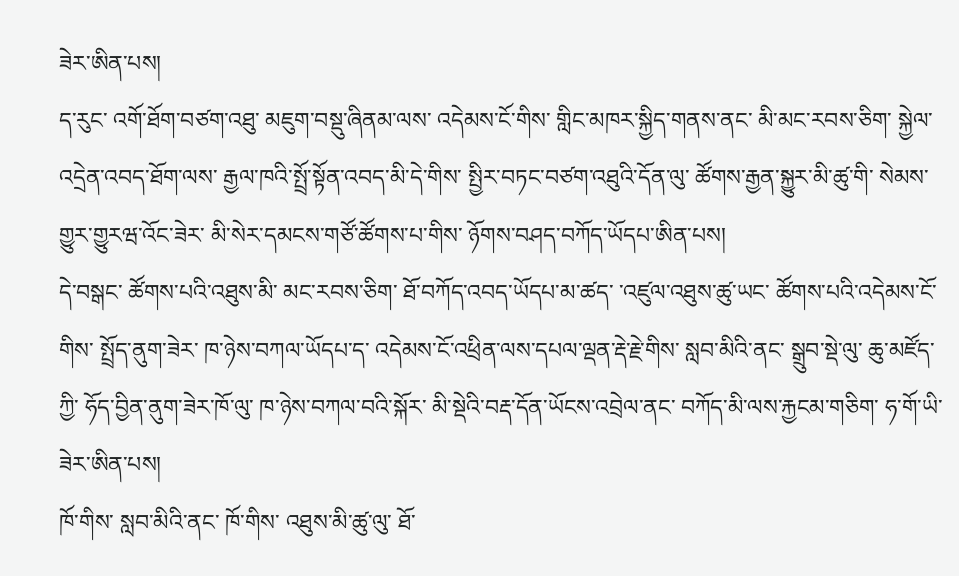ཟེར་ཨིན་པས།
ད་རུང་ འགོ་ཐོག་བཙག་འཐུ་ མཇུག་བསྡུ་ཞིནམ་ལས་ འདེམས་ངོ་གིས་ གླིང་མཁར་སྐྱིད་གནས་ནང་ མི་མང་རབས་ཅིག་ སྐྱེལ་འདྲེན་འབད་ཐོག་ལས་ རྒྱལ་ཁའི་སྤྲོ་སྟོན་འབད་མི་དེ་གིས་ སྤྱིར་བཏང་བཙག་འཐུའི་དོན་ལུ་ ཚོགས་རྒྱན་སྐྱུར་མི་ཚུ་གི་ སེམས་གྱུར་གྱུརཝ་འོང་ཟེར་ མི་སེར་དམངས་གཙོ་ཚོགས་པ་གིས་ ཉོགས་བཤད་བཀོད་ཡོདཔ་ཨིན་པས།
དེ་བསྒང་ ཚོགས་པའི་འཐུས་མི་ མང་རབས་ཅིག་ ཐོ་བཀོད་འབད་ཡོདཔ་མ་ཚད་ ་འཛུལ་འཐུས་ཚུ་ཡང་ ཚོགས་པའི་འདེམས་ངོ་གིས་ སྤྲོད་ནུག་ཟེར་ ཁ་ཉེས་བཀལ་ཡོདཔ་ད་ འདེམས་ངོ་འཕྲིན་ལས་དཔལ་ལྡན་རྡེ་རྗེ་གིས་ སླབ་མིའི་ནང་ སྒྲུབ་སྡེ་ལུ་ ཆུ་མཛོད་ཀྱི་ ཧོད་བྱིན་ནུག་ཟེར་ཁོ་ལུ་ ཁ་ཉེས་བཀལ་བའི་སྐོར་ མི་སྡེའི་བརྡ་དོན་ཡོངས་འབྲེལ་ནང་ བཀོད་མི་ལས་རྐྱངམ་གཅིག་ ཧ་གོ་ཡི་ཟེར་ཨིན་པས།
ཁོ་གིས་ སླབ་མིའི་ནང་ ཁོ་གིས་ འཐུས་མི་ཚུ་ལུ་ ཐོ་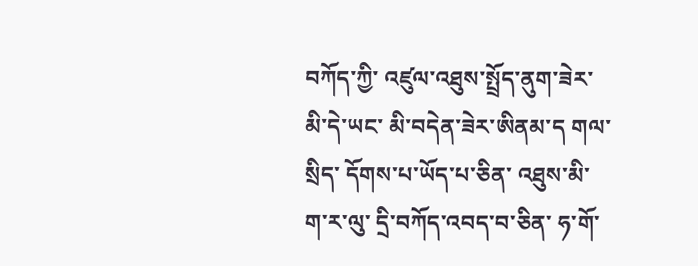བཀོད་ཀྱི་ འཛུལ་འཐུས་སྤྲོད་ནུག་ཟེར་མི་དེ་ཡང་ མི་བདེན་ཟེར་ཨིནམ་ད གལ་སྲིད་ དོགས་པ་ཡོད་པ་ཅིན་ འཐུས་མི་ག་ར་ལུ་ དྲི་བཀོད་འབད་བ་ཅིན་ ཧ་གོ་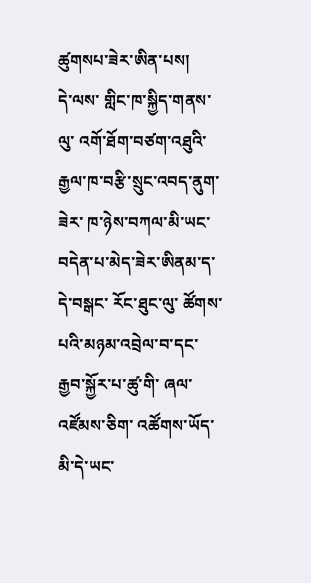ཚུགསཔ་ཟེར་ཨིན་པས།
དེ་ལས་ གླིང་ཁ་སྐྱིད་གནས་ལུ་ འགོ་ཐོག་བཙག་འཐུའི་ རྒྱལ་ཁ་བརྩི་སྲུང་འབད་ནུག་ཟེར་ ཁ་ཉེས་བཀལ་མི་ཡང་ བདེན་པ་མེད་ཟེར་ཨིནམ་ད་ དེ་བསྒང་ རོང་ཐུང་ལུ་ ཚོགས་པའི་མཉམ་འབྲེལ་བ་དང་ རྒྱབ་སྐྱོར་པ་ཚུ་གི་ ཞལ་འཛོམས་ཅིག་ འཚོགས་ཡོད་མི་དེ་ཡང་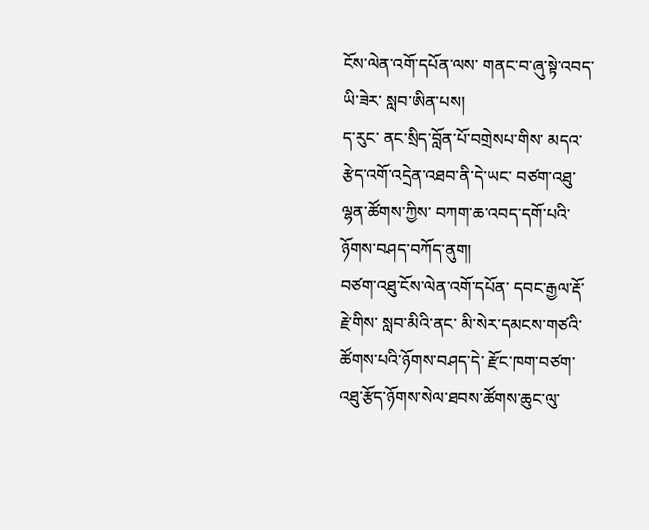ངོས་ལེན་འགོ་དཔོན་ལས་ གནང་བ་ཞུ་སྟེ་འབད་ཡི་ཟེར་ སླབ་ཨིན་པས།
ད་རུང་ ནང་སྲིད་བློན་པོ་བགྲེསཔ་གིས་ མདའ་རྩེད་འགོ་འདྲེན་འཐབ་ནི་དེ་ཡང་ བཙག་འཐུ་ལྷན་ཚོགས་ཀྱིས་ བཀག་ཆ་འབད་དགོ་པའི་ ཉོགས་བཤད་བཀོད་ནུག།
བཙག་འཐུ་ངོས་ལེན་འགོ་དཔོན་ དབང་རྒྱལ་རྡོ་རྗེ་གིས་ སླབ་མིའི་ནང་ མི་སེར་དམངས་གཙའི་ཚོགས་པའི་ཉོགས་བཤད་དེ་ རྫོང་ཁག་བཙག་འཐུ་རྩོད་ཉོགས་སེལ་ཐབས་ཚོགས་ཆུང་ལུ་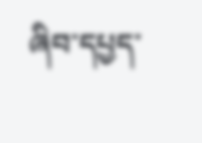ཞིབ་དཔྱད་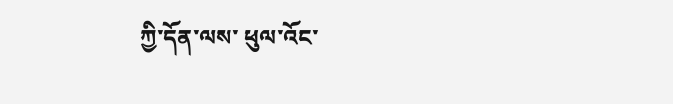ཀྱི་དོན་ལས་ ཕུལ་འོང་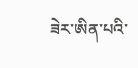ཟེར་ཨིན་པའི་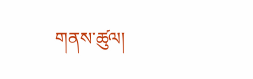གནས་ཚུལ།